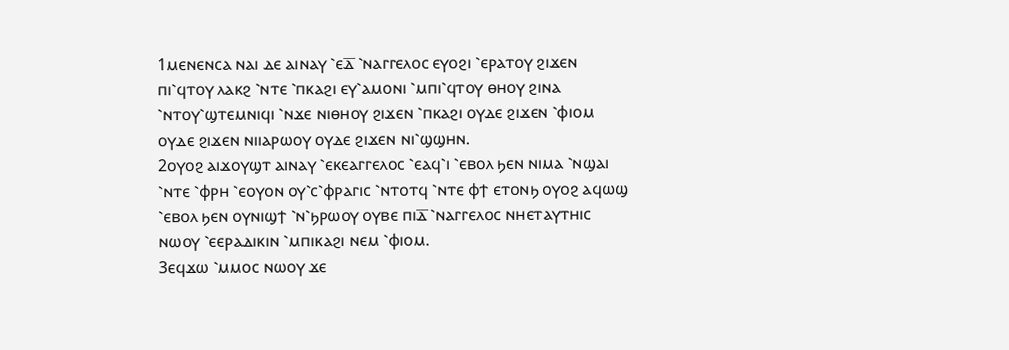1ⲙⲉⲛⲉⲛⲥⲁ ⲛⲁⲓ ⲇⲉ ⲁⲓⲛⲁⲩ ⳿ⲉⲇ̅ ⳿ⲛⲁⲅⲅⲉⲗⲟⲥ ⲉⲩⲟϩⲓ ⳿ⲉⲣⲁⲧⲟⲩ ϩⲓϫⲉⲛ ⲡⲓ⳿ϥⲧⲟⲩ ⲗⲁⲕϩ ⳿ⲛⲧⲉ ⳿ⲡⲕⲁϩⲓ ⲉⲩ⳿ⲁⲙⲟⲛⲓ ⳿ⲙⲡⲓ⳿ϥⲧⲟⲩ ⲑⲏⲟⲩ ϩⲓⲛⲁ ⳿ⲛⲧⲟⲩ⳿ϣⲧⲉⲙⲛⲓϥⲓ ⳿ⲛϫⲉ ⲛⲓⲑⲏⲟⲩ ϩⲓϫⲉⲛ ⳿ⲡⲕⲁϩⲓ ⲟⲩⲇⲉ ϩⲓϫⲉⲛ ⳿ⲫⲓⲟⲙ ⲟⲩⲇⲉ ϩⲓϫⲉⲛ ⲛⲓⲓⲁⲣⲱⲟⲩ ⲟⲩⲇⲉ ϩⲓϫⲉⲛ ⲛⲓ⳿ϣϣⲏⲛ.
2ⲟⲩⲟϩ ⲁⲓϫⲟⲩϣⲧ ⲁⲓⲛⲁⲩ ⳿ⲉⲕⲉⲁⲅⲅⲉⲗⲟⲥ ⳿ⲉⲁϥ⳿ⲓ ⳿ⲉⲃⲟⲗ ϧⲉⲛ ⲛⲓⲙⲁ ⳿ⲛϣⲁⲓ ⳿ⲛⲧⲉ ⳿ⲫⲣⲏ ⳿ⲉⲟⲩⲟⲛ ⲟⲩ⳿ⲥ⳿ⲫⲣⲁⲅⲓⲥ ⳿ⲛⲧⲟⲧϥ ⳿ⲛⲧⲉ ⲫϯ ⲉⲧⲟⲛϧ ⲟⲩⲟϩ ⲁϥⲱϣ ⳿ⲉⲃⲟⲗ ϧⲉⲛ ⲟⲩⲛⲓϣϯ ⳿ⲛ⳿ϧⲣⲱⲟⲩ ⲟⲩⲃⲉ ⲡⲓⲇ̅ ⳿ⲛⲁⲅⲅⲉⲗⲟⲥ ⲛⲏⲉⲧⲁⲩⲧⲏⲓⲥ ⲛⲱⲟⲩ ⳿ⲉⲉⲣⲁⲇⲓⲕⲓⲛ ⳿ⲙⲡⲓⲕⲁϩⲓ ⲛⲉⲙ ⳿ⲫⲓⲟⲙ.
3ⲉϥϫⲱ ⳿ⲙⲙⲟⲥ ⲛⲱⲟⲩ ϫⲉ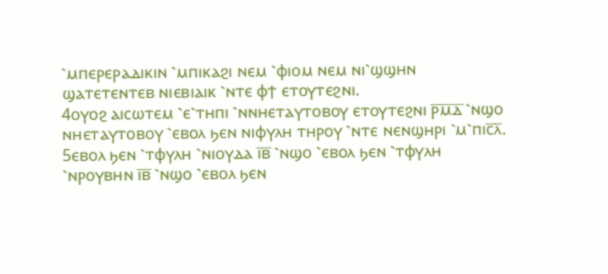⳿ⲙⲡⲉⲣⲉⲣⲁⲇⲓⲕⲓⲛ ⳿ⲙⲡⲓⲕⲁϩⲓ ⲛⲉⲙ ⳿ⲫⲓⲟⲙ ⲛⲉⲙ ⲛⲓ⳿ϣϣⲏⲛ ϣⲁⲧⲉⲧⲉⲛⲧⲉⲃ ⲛⲓⲉⲃⲓⲁⲓⲕ ⳿ⲛⲧⲉ ⲫϯ ⲉⲧⲟⲩⲧⲉϩⲛⲓ.
4ⲟⲩⲟϩ ⲁⲓⲥⲱⲧⲉⲙ ⳿ⲉ⳿ⲧⲏⲡⲓ ⳿ⲛⲛⲏⲉⲧⲁⲩⲧⲟⲃⲟⲩ ⲉⲧⲟⲩⲧⲉϩⲛⲓ ⲣ̅ⲙ̅ⲇ̅ ⳿ⲛϣⲟ ⲛⲏⲉⲧⲁⲩⲧⲟⲃⲟⲩ ⳿ⲉⲃⲟⲗ ϧⲉⲛ ⲛⲓⲫⲩⲗⲏ ⲧⲏⲣⲟⲩ ⳿ⲛⲧⲉ ⲛⲉⲛϣⲏⲣⲓ ⳿ⲙ⳿ⲡⲓⲥ̅ⲗ̅.
5ⲉⲃⲟⲗ ϧⲉⲛ ⳿ⲧⲫⲩⲗⲏ ⳿ⲛⲓⲟⲩⲇⲁ ⲓ̅ⲃ̅ ⳿ⲛϣⲟ ⳿ⲉⲃⲟⲗ ϧⲉⲛ ⳿ⲧⲫⲩⲗⲏ ⳿ⲛⲣⲟⲩⲃⲏⲛ ⲓ̅ⲃ̅ ⳿ⲛϣⲟ ⳿ⲉⲃⲟⲗ ϧⲉⲛ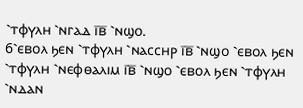⳿ⲧⲫⲩⲗⲏ ⳿ⲛⲅⲁⲇ ⲓ̅ⲃ̅ ⳿ⲛϣⲟ.
6⳿ⲉⲃⲟⲗ ϧⲉⲛ ⳿ⲧⲫⲩⲗⲏ ⳿ⲛⲁⲥⲥⲏⲣ ⲓ̅ⲃ̅ ⳿ⲛϣⲟ ⳿ⲉⲃⲟⲗ ϧⲉⲛ ⳿ⲧⲫⲩⲗⲏ ⳿ⲛⲉⲫⲑⲁⲗⲓⲙ ⲓ̅ⲃ̅ ⳿ⲛϣⲟ ⳿ⲉⲃⲟⲗ ϧⲉⲛ ⳿ⲧⲫⲩⲗⲏ ⳿ⲛⲇⲁⲛ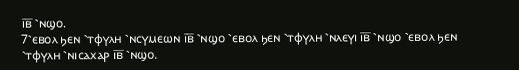ⲓ̅ⲃ̅ ⳿ⲛϣⲟ.
7⳿ⲉⲃⲟⲗ ϧⲉⲛ ⳿ⲧⲫⲩⲗⲏ ⳿ⲛⲥⲩⲙⲉⲱⲛ ⲓ̅ⲃ̅ ⳿ⲛϣⲟ ⳿ⲉⲃⲟⲗ ϧⲉⲛ ⳿ⲧⲫⲩⲗⲏ ⳿ⲛⲗⲉⲩⲓ ⲓ̅ⲃ̅ ⳿ⲛϣⲟ ⳿ⲉⲃⲟⲗ ϧⲉⲛ ⳿ⲧⲫⲩⲗⲏ ⳿ⲛⲓⲥⲁⲭⲁⲣ ⲓ̅ⲃ̅ ⳿ⲛϣⲟ.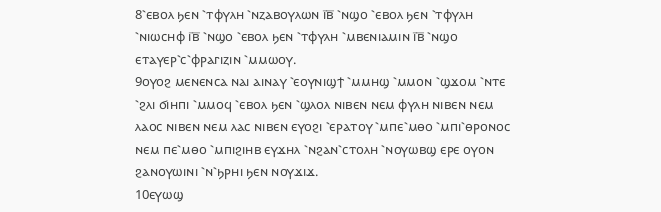8⳿ⲉⲃⲟⲗ ϧⲉⲛ ⳿ⲧⲫⲩⲗⲏ ⳿ⲛⲍⲁⲃⲟⲩⲗⲱⲛ ⲓ̅ⲃ̅ ⳿ⲛϣⲟ ⳿ⲉⲃⲟⲗ ϧⲉⲛ ⳿ⲧⲫⲩⲗⲏ ⳿ⲛⲓⲱⲥⲏⲫ ⲓ̅ⲃ̅ ⳿ⲛϣⲟ ⳿ⲉⲃⲟⲗ ϧⲉⲛ ⳿ⲧⲫⲩⲗⲏ ⳿ⲙⲃⲉⲛⲓⲁⲙⲓⲛ ⲓ̅ⲃ̅ ⳿ⲛϣⲟ ⲉⲧⲁⲩⲉⲣ⳿ⲥ⳿ⲫⲣⲁⲅⲓⲍⲓⲛ ⳿ⲙⲙⲱⲟⲩ.
9ⲟⲩⲟϩ ⲙⲉⲛⲉⲛⲥⲁ ⲛⲁⲓ ⲁⲓⲛⲁⲩ ⳿ⲉⲟⲩⲛⲓϣϯ ⳿ⲙⲙⲏϣ ⳿ⲙⲙⲟⲛ ⳿ϣϫⲟⲙ ⳿ⲛⲧⲉ ⳿ϩⲗⲓ ϭⲓⲏⲡⲓ ⳿ⲙⲙⲟϥ ⳿ⲉⲃⲟⲗ ϧⲉⲛ ⳿ϣⲗⲟⲗ ⲛⲓⲃⲉⲛ ⲛⲉⲙ ⲫⲩⲗⲏ ⲛⲓⲃⲉⲛ ⲛⲉⲙ ⲗⲁⲟⲥ ⲛⲓⲃⲉⲛ ⲛⲉⲙ ⲗⲁⲥ ⲛⲓⲃⲉⲛ ⲉⲩⲟϩⲓ ⳿ⲉⲣⲁⲧⲟⲩ ⳿ⲙⲡⲉ⳿ⲙⲑⲟ ⳿ⲙⲡⲓ⳿ⲑⲣⲟⲛⲟⲥ ⲛⲉⲙ ⲡⲉ⳿ⲙⲑⲟ ⳿ⲙⲡⲓϩⲓⲏⲃ ⲉⲩϫⲏⲗ ⳿ⲛϩⲁⲛ⳿ⲥⲧⲟⲗⲏ ⳿ⲛⲟⲩⲱⲃϣ ⲉⲣⲉ ⲟⲩⲟⲛ ϩⲁⲛⲟⲩⲱⲓⲛⲓ ⳿ⲛ⳿ϧⲣⲏⲓ ϧⲉⲛ ⲛⲟⲩϫⲓϫ.
10ⲉⲩⲱϣ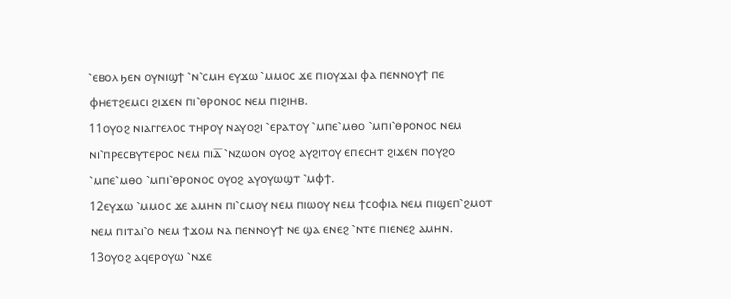⳿ⲉⲃⲟⲗ ϧⲉⲛ ⲟⲩⲛⲓϣϯ ⳿ⲛ⳿ⲥⲙⲏ ⲉⲩϫⲱ ⳿ⲙⲙⲟⲥ ϫⲉ ⲡⲓⲟⲩϫⲁⲓ ⲫⲁ ⲡⲉⲛⲛⲟⲩϯ ⲡⲉ ⲫⲏⲉⲧϩⲉⲙⲥⲓ ϩⲓϫⲉⲛ ⲡⲓ⳿ⲑⲣⲟⲛⲟⲥ ⲛⲉⲙ ⲡⲓϩⲓⲏⲃ.
11ⲟⲩⲟϩ ⲛⲓⲁⲅⲅⲉⲗⲟⲥ ⲧⲏⲣⲟⲩ ⲛⲁⲩⲟϩⲓ ⳿ⲉⲣⲁⲧⲟⲩ ⳿ⲙⲡⲉ⳿ⲙⲑⲟ ⳿ⲙⲡⲓ⳿ⲑⲣⲟⲛⲟⲥ ⲛⲉⲙ ⲛⲓ⳿ⲡⲣⲉⲥⲃⲩⲧⲉⲣⲟⲥ ⲛⲉⲙ ⲡⲓⲇ̅ ⳿ⲛⲍⲱⲟⲛ ⲟⲩⲟϩ ⲁⲩϩⲓⲧⲟⲩ ⲉⲡⲉⲥⲏⲧ ϩⲓϫⲉⲛ ⲡⲟⲩϩⲟ ⳿ⲙⲡⲉ⳿ⲙⲑⲟ ⳿ⲙⲡⲓ⳿ⲑⲣⲟⲛⲟⲥ ⲟⲩⲟϩ ⲁⲩⲟⲩⲱϣⲧ ⳿ⲙⲫϯ.
12ⲉⲩϫⲱ ⳿ⲙⲙⲟⲥ ϫⲉ ⲁⲙⲏⲛ ⲡⲓ⳿ⲥⲙⲟⲩ ⲛⲉⲙ ⲡⲓⲱⲟⲩ ⲛⲉⲙ ϯⲥⲟⲫⲓⲁ ⲛⲉⲙ ⲡⲓϣⲉⲡ⳿ϩⲙⲟⲧ ⲛⲉⲙ ⲡⲓⲧⲁⲓ⳿ⲟ ⲛⲉⲙ ϯϫⲟⲙ ⲛⲁ ⲡⲉⲛⲛⲟⲩϯ ⲛⲉ ϣⲁ ⲉⲛⲉϩ ⳿ⲛⲧⲉ ⲡⲓⲉⲛⲉϩ ⲁⲙⲏⲛ.
13ⲟⲩⲟϩ ⲁϥⲉⲣⲟⲩⲱ ⳿ⲛϫⲉ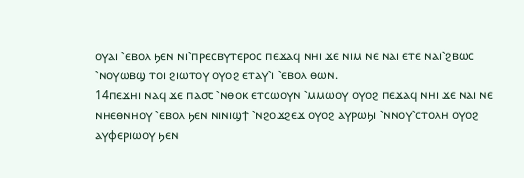ⲟⲩⲁⲓ ⳿ⲉⲃⲟⲗ ϧⲉⲛ ⲛⲓ⳿ⲡⲣⲉⲥⲃⲩⲧⲉⲣⲟⲥ ⲡⲉϫⲁϥ ⲛⲏⲓ ϫⲉ ⲛⲓⲙ ⲛⲉ ⲛⲁⲓ ⲉⲧⲉ ⲛⲁⲓ⳿ϩⲃⲱⲥ ⳿ⲛⲟⲩⲱⲃϣ ⲧⲟⲓ ϩⲓⲱⲧⲟⲩ ⲟⲩⲟϩ ⲉⲧⲁⲩ⳿ⲓ ⳿ⲉⲃⲟⲗ ⲑⲱⲛ.
14ⲡⲉϫⲏⲓ ⲛⲁϥ ϫⲉ ⲡⲁ⳪ ⳿ⲛⲑⲟⲕ ⲉⲧⲥⲱⲟⲩⲛ ⳿ⲙⲙⲱⲟⲩ ⲟⲩⲟϩ ⲡⲉϫⲁϥ ⲛⲏⲓ ϫⲉ ⲛⲁⲓ ⲛⲉ ⲛⲏⲉⲑⲛⲏⲟⲩ ⳿ⲉⲃⲟⲗ ϧⲉⲛ ⲛⲓⲛⲓϣϯ ⳿ⲛϩⲟϫϩⲉϫ ⲟⲩⲟϩ ⲁⲩⲣⲱϧⲓ ⳿ⲛⲛⲟⲩ⳿ⲥⲧⲟⲗⲏ ⲟⲩⲟϩ ⲁⲩⲫⲉⲣⲓⲱⲟⲩ ϧⲉⲛ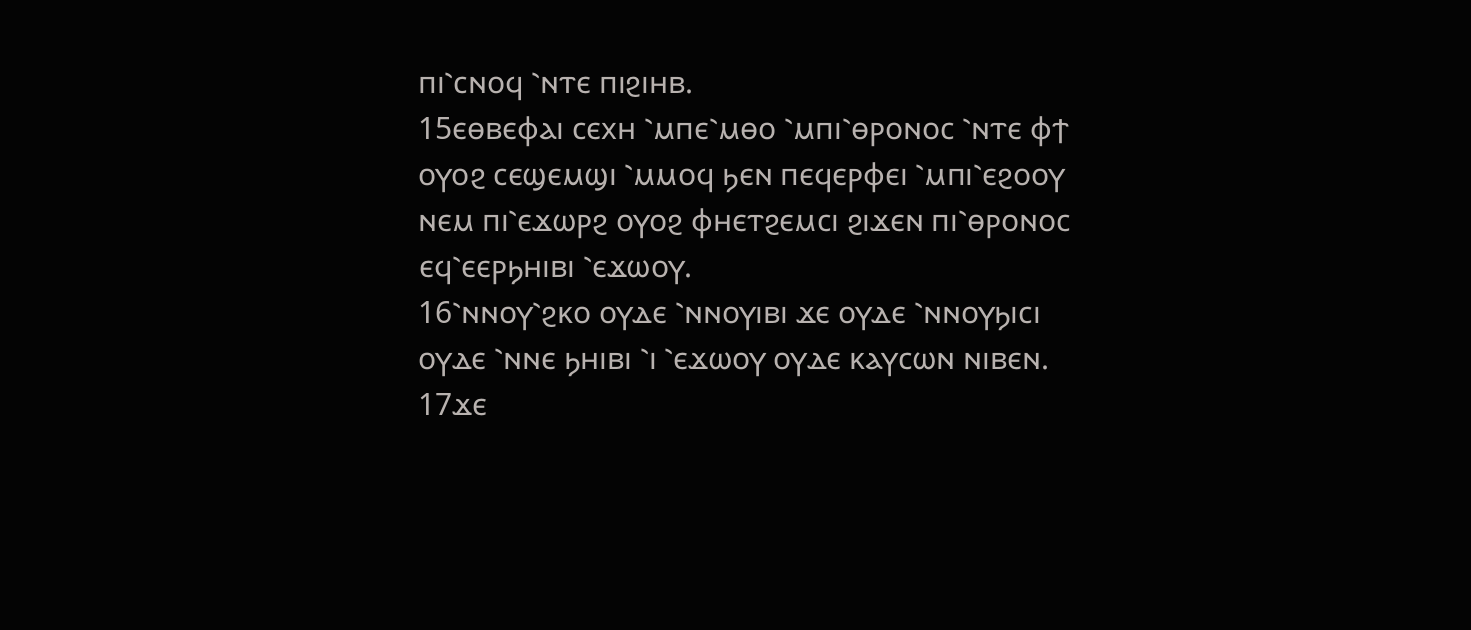ⲡⲓ⳿ⲥⲛⲟϥ ⳿ⲛⲧⲉ ⲡⲓϩⲓⲏⲃ.
15ⲉⲑⲃⲉⲫⲁⲓ ⲥⲉⲭⲏ ⳿ⲙⲡⲉ⳿ⲙⲑⲟ ⳿ⲙⲡⲓ⳿ⲑⲣⲟⲛⲟⲥ ⳿ⲛⲧⲉ ⲫϯ ⲟⲩⲟϩ ⲥⲉϣⲉⲙϣⲓ ⳿ⲙⲙⲟϥ ϧⲉⲛ ⲡⲉϥⲉⲣⲫⲉⲓ ⳿ⲙⲡⲓ⳿ⲉϩⲟⲟⲩ ⲛⲉⲙ ⲡⲓ⳿ⲉϫⲱⲣϩ ⲟⲩⲟϩ ⲫⲏⲉⲧϩⲉⲙⲥⲓ ϩⲓϫⲉⲛ ⲡⲓ⳿ⲑⲣⲟⲛⲟⲥ ⲉϥ⳿ⲉⲉⲣϧⲏⲓⲃⲓ ⳿ⲉϫⲱⲟⲩ.
16⳿ⲛⲛⲟⲩ⳿ϩⲕⲟ ⲟⲩⲇⲉ ⳿ⲛⲛⲟⲩⲓⲃⲓ ϫⲉ ⲟⲩⲇⲉ ⳿ⲛⲛⲟⲩϧⲓⲥⲓ ⲟⲩⲇⲉ ⳿ⲛⲛⲉ ϧⲏⲓⲃⲓ ⳿ⲓ ⳿ⲉϫⲱⲟⲩ ⲟⲩⲇⲉ ⲕⲁⲩⲥⲱⲛ ⲛⲓⲃⲉⲛ.
17ϫⲉ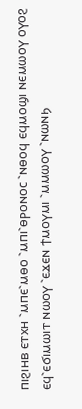ⲡⲓϩⲓⲏⲃ ⲉⲧⲭⲏ ⳿ⲙⲡⲉ⳿ⲙⲑⲟ ⳿ⲙⲡⲓ⳿ⲑⲣⲟⲛⲟⲥ ⳿ⲛⲑⲟϥ ⲉϥⲙⲟϣⲓ ⲛⲉⲙⲱⲟⲩ ⲟⲩⲟϩ ⲉϥ⳿ⲉϭⲓⲙⲱⲓⲧ ⲛⲱⲟⲩ ⳿ⲉϫⲉⲛ ϯⲙⲟⲩⲙⲓ ⳿ⲙⲙⲱⲟⲩ ⳿ⲛⲱⲛϧ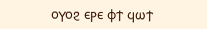ⲟⲩⲟϩ ⲉⲣⲉ ⲫϯ ϥⲱϯ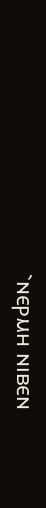⳿ⲛⲉⲣⲙⲏ ⲛⲓⲃⲉⲛ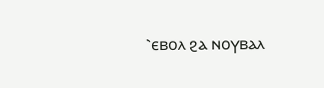⳿ⲉⲃⲟⲗ ϩⲁ ⲛⲟⲩⲃⲁⲗ